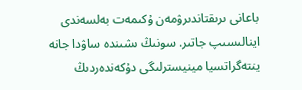باعانى ىرىقتاندىرۋمەن ۇكىمەت بەلسەندى اينالىسىپ جاتىر. سونىڭ ىشىندە ساۋدا جانە ينتەگراتسيا مينيسترلىگى دۇكەندەردىڭ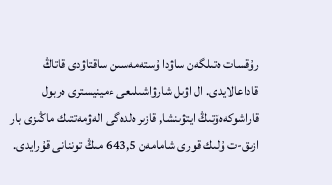رۇقسات ەتىلگەن ساۋدا ۇستەمەسىن ساقتاۋدى قاتاڭ قاداعالايدى. ال اۋىل شارۋاشىلىعى ءمينيسترى ەربول قاراشوكەەۆتىڭ ايتۋىنشا, قازىر ەلدەگى الەۋمەتتىك ماڭىزى بار ازىق-ت ۇلىك قورى شامامەن 643,5 مىڭ توننانى قۇرايدى.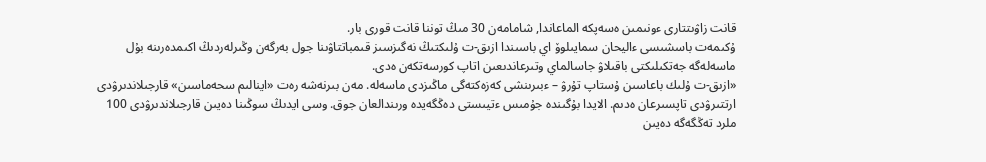قانت زاۋىتتارى ءونىمىن ەسەپكە الماعاندا, شامامەن 30 مىڭ توننا قانت قورى بار.
ۇكىمەت باسشىسى ءاليحان سمايىلوۆ اي باسىندا ازىق-ت ۇلىكتىڭ نەگىزسىز قىمباتتاۋىنا جول بەرگەن وڭىرلەردىڭ اكىمدەرىنە بۇل ماسەلەگە جەتكىلىكتى باقىلاۋ جاسالماي وتىرعاندىعىن اتاپ كورسەتكەن ەدى.
«ازىق-ت ۇلىك باعاسىن ۇستاپ تۇرۋ – ءبىرىنشى كەزەكتەگى ماڭىزدى ماسەلە. مەن بىرنەشە رەت «اينالىم سحەماسىن» قارجىلاندىرۋدى ارتتىرۋدى تاپسىرعان ەدىم. الايدا بۇگىندە جۇمىس ءتيىستى دەڭگەيدە ورىندالعان جوق. وسى ايدىڭ سوڭىنا دەيىن قارجىلاندىرۋدى 100 ملرد تەڭگەگە دەيىن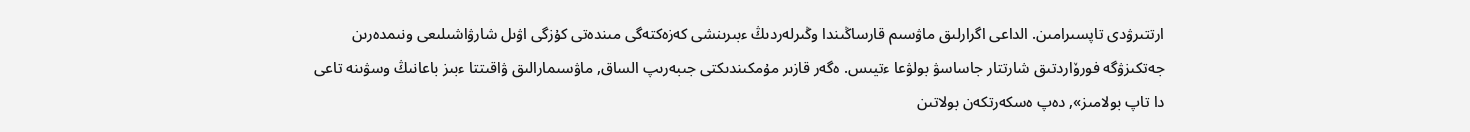ارتتىرۋدى تاپسىرامىن. الداعى اگرارلىق ماۋسىم قارساڭىندا وڭىرلەردىڭ ءبىرىنشى كەزەكتەگى مىندەتى كۇزگى اۋىل شارۋاشىلىعى ونىمدەرىن جەتكىزۋگە فورۆاردتىق شارتتار جاساسۋ بولۋعا ءتيىس. ەگەر قازىر مۇمكىندىكتى جىبەرىپ الساق, ماۋسىمارالىق ۋاقىتتا ءبىز باعانىڭ وسۋىنە تاعى دا تاپ بولامىز», دەپ ەسكەرتكەن بولاتىن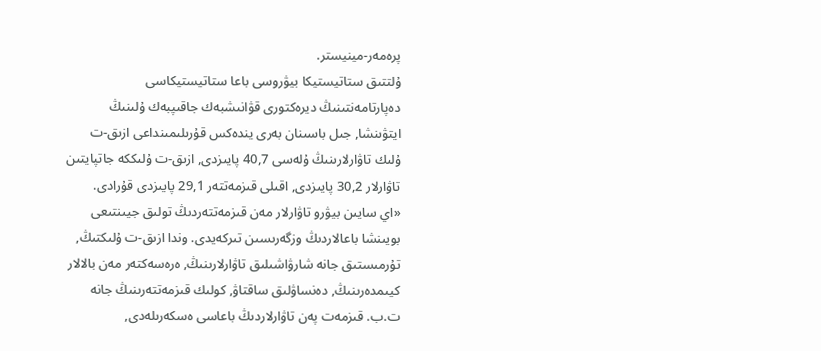پرەمەر-مينيستر.
ۇلتتىق ستاتيستيكا بيۋروسى باعا ستاتيستيكاسى دەپارتامەنتىنىڭ ديرەكتورى قۋانىشبەك جاقىپبەك ۇلىنىڭ ايتۋىنشا, جىل باسىنان بەرى يندەكس قۇرىلىمىنداعى ازىق-ت ۇلىك تاۋارلارىنىڭ ۇلەسى 40,7 پايىزدى, ازىق-ت ۇلىككە جاتپايتىن تاۋارلار 30,2 پايىزدى, اقىلى قىزمەتتەر 29,1 پايىزدى قۇرادى.
«اي سايىن بيۋرو تاۋارلار مەن قىزمەتتەردىڭ تولىق جيىنتىعى بويىنشا باعالاردىڭ وزگەرىسىن تىركەيدى. وندا ازىق-ت ۇلىكتىڭ, تۇرمىستىق جانە شارۋاشىلىق تاۋارلارىنىڭ, ەرەسەكتەر مەن بالالار كيىمدەرىنىڭ, دەنساۋلىق ساقتاۋ, كولىك قىزمەتتەرىنىڭ جانە ت.ب. قىزمەت پەن تاۋارلاردىڭ باعاسى ەسكەرىلەدى,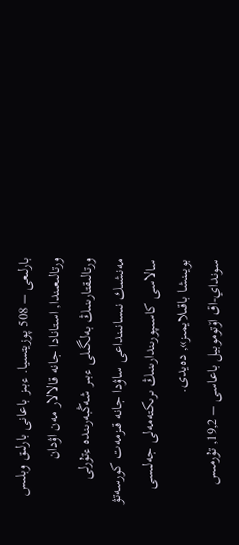بارلىعى – 508 پوزيتسيا. ءبىز باعانى بارلىق وبلىس ورتالىعىندا, استانادا جانە قالالار مەن اۋدان ورتالىقتارىنىڭ بەلگىلى ءبىر شەڭبەرىندە ءتۇرلى مەنشىك نىسانىنداعى ساۋدا جانە قىزمەت كورسەتۋ سالاسى كاسىپورىندارىنىڭ ىرىكتەمەلى جەلىسى بويىنشا باقىلايمىز», دەيدى.
سونداي-اق اۆتوموبيل باعاسى – 19,2, تۇرمىس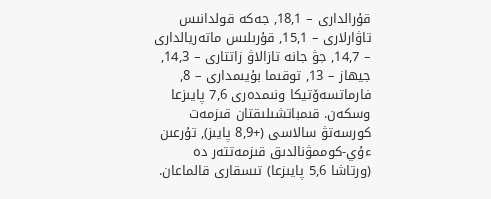قۇرالدارى – 18,1, جەكە قولدانىس تاۋارلارى – 15,1, قۇرىلىس ماتەريالدارى – 14,7, جۋ جانە تازالاۋ زاتتارى – 14,3, جيھاز – 13, توقىما بۇيىمدارى – 8, فارماتسەۆتيكا ونىمدەرى 7,6 پايىزعا وسكەن. قىمباتشىلىقتان قىزمەت كورسەتۋ سالاسى (+8,9 پايىز), تۇرعىن ءۇي-كوممۋنالدىق قىزمەتتەر دە (ورتاشا 5,6 پايىزعا) تىسقارى قالماعان.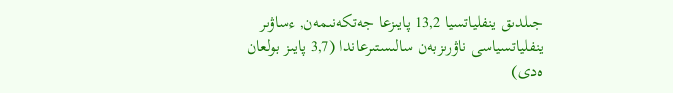جىلدىق ينفلياتسيا 13,2 پايىزعا جەتكەنىمەن, ءساۋىر ينفلياتسياسى ناۋرىزبەن سالىستىرعاندا (3,7 پايىز بولعان ەدى)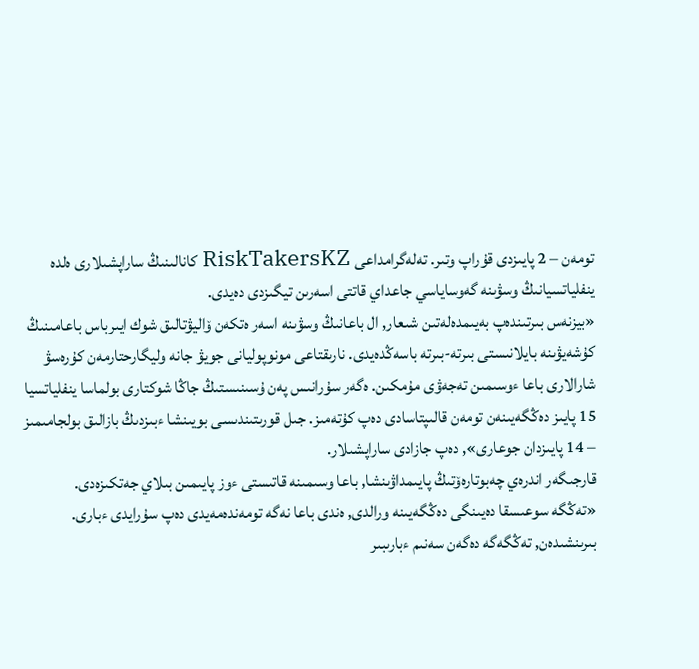تومەن – 2 پايىزدى قۇراپ وتىر. تەلەگرامداعى RiskTakersKZ كانالىنىڭ ساراپشىلارى ەلدە ينفلياتسيانىڭ وسۋىنە گەوساياسي جاعداي قاتتى اسەرىن تيگىزدى دەيدى.
«بيزنەس بىرتىندەپ بەيىمدەلەتىن شىعار, ال باعانىڭ وسۋىنە اسەر ەتكەن ۆاليۋتالىق شوك ايىرباس باعامىنىڭ كۇشەيۋىنە بايلانىستى بىرتە-بىرتە باسەڭدەيدى. نارىقتاعى مونوپوليانى جويۋ جانە وليگارحتارمەن كۇرەسۋ شارالارى باعا ءوسىمىن تەجەۋى مۇمكىن. ەگەر سۇرانىس پەن ۇسىنىستىڭ جاڭا شوكتارى بولماسا ينفلياتسيا 15 پايىز دەڭگەيىنەن تومەن قالىپتاسادى دەپ كۇتەمىز. جىل قورىتىندىسى بويىنشا ءبىزدىڭ بازالىق بولجامىمىز – 14 پايىزدان جوعارى», دەپ جازادى ساراپشىلار.
قارجىگەر اندرەي چەبوتارەۆتىڭ پايىمداۋىنشا, باعا وسىمىنە قاتىستى ءوز پايىمىن بىلاي جەتكىزەدى.
«تەڭگە سوعىسقا دەيىنگى دەڭگەيىنە ورالدى, ەندى باعا نەگە تومەندەمەيدى دەپ سۇرايدى ءبارى. بىرىنشىدەن, تەڭگەگە دەگەن سەنىم ءبارىبىر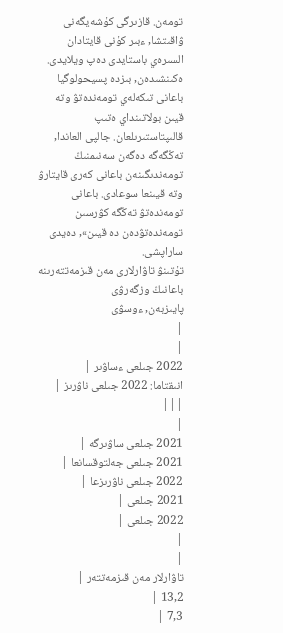تومەن. قازىرگى كۇشەيگەنى ۋاقىتشا, ءبىر كۇنى قايتادان السىرەي باستايدى دەپ ويلايدى. ەكىنشىدەن, بىزدە پسيحولوگيا باعانى تىكەلەي تومەندەتۋ وتە قيىن بولاتىنداي ەتىپ قالىپتاستىرىلعان. جالپى العاندا, تەڭگەگە دەگەن سەنىمنىڭ تومەندىگىنەن باعانى كەرى قايتارۋ وتە قيىنعا سوعادى. باعانى تومەندەتۋ تەڭگە كۋرسىن تومەندەتۋدەن دە قيىن», دەيدى ساراپشى.
تۇتىنۋ تاۋارلارى مەن قىزمەتتەرىنە باعانىڭ وزگەرۋى
پايىزبەن, ءوسۋى
|
|
2022 جىلعى ءساۋىر |
انىقتاما: 2022 جىلعى ناۋرىز |
|||
|
2021 جىلعى ساۋىرگە |
2021 جىلعى جەلتوقسانعا |
2022 جىلعى ناۋرىزعا |
2021 جىلعى |
2022 جىلعى |
|
|
تاۋارلار مەن قىزمەتتەر |
13,2 |
7,3 |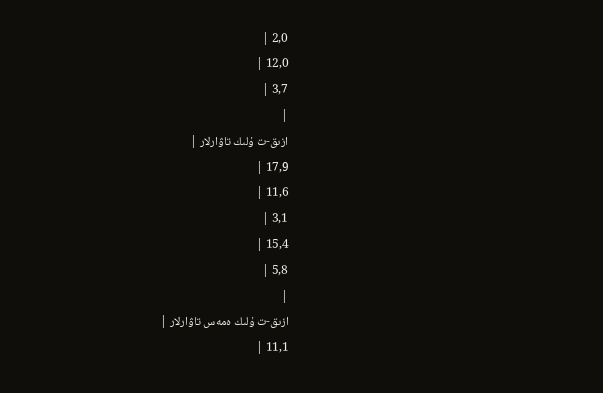2,0 |
12,0 |
3,7 |
|
ازىق-ت ۇلىك تاۋارلار |
17,9 |
11,6 |
3,1 |
15,4 |
5,8 |
|
ازىق-ت ۇلىك ەمەس تاۋارلار |
11,1 |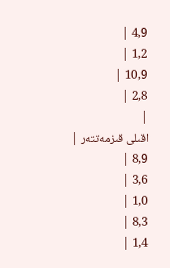4,9 |
1,2 |
10,9 |
2,8 |
|
اقىلى قىزمەتتەر |
8,9 |
3,6 |
1,0 |
8,3 |
1,4 |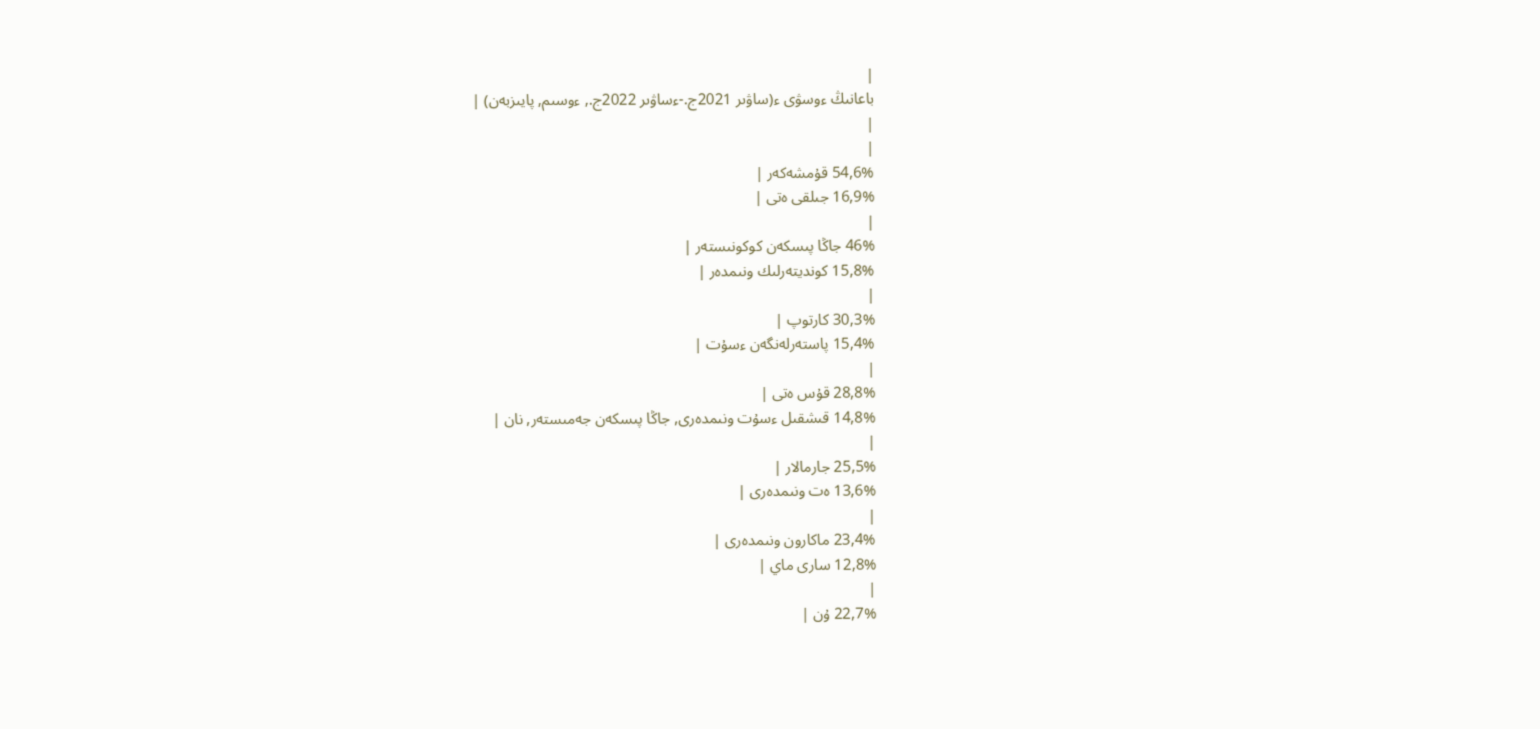|
باعانىڭ ءوسۋى ء(ساۋىر 2021ج.-ءساۋىر 2022ج., ءوسىم, پايىزبەن) |
|
|
54,6% قۇمشەكەر |
16,9% جىلقى ەتى |
|
46% جاڭا پىسكەن كوكونىستەر |
15,8% كونديتەرلىك ونىمدەر |
|
30,3% كارتوپ |
15,4% پاستەرلەنگەن ءسۇت |
|
28,8% قۇس ەتى |
14,8% قىشقىل ءسۇت ونىمدەرى, جاڭا پىسكەن جەمىستەر, نان |
|
25,5% جارمالار |
13,6% ەت ونىمدەرى |
|
23,4% ماكارون ونىمدەرى |
12,8% سارى ماي |
|
22,7% ۇن |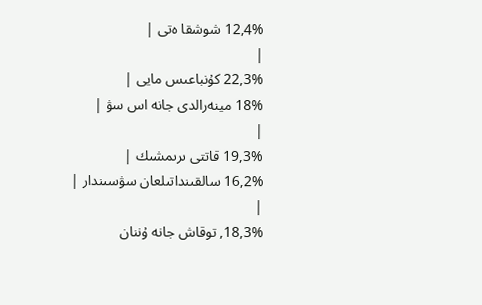12,4% شوشقا ەتى |
|
22,3% كۇنباعىس مايى |
18% مينەرالدى جانە اس سۋ |
|
19,3% قاتتى ىرىمشىك |
16,2% سالقىنداتىلعان سۋسىندار |
|
18,3%, توقاش جانە ۇننان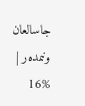جاسالعان ونىمدەر |
16%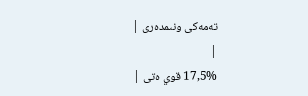تەمەكى ونىمدەرى |
|
17,5% قوي ەتى |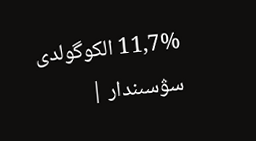11,7% الكوگولدى سۋسىندار |